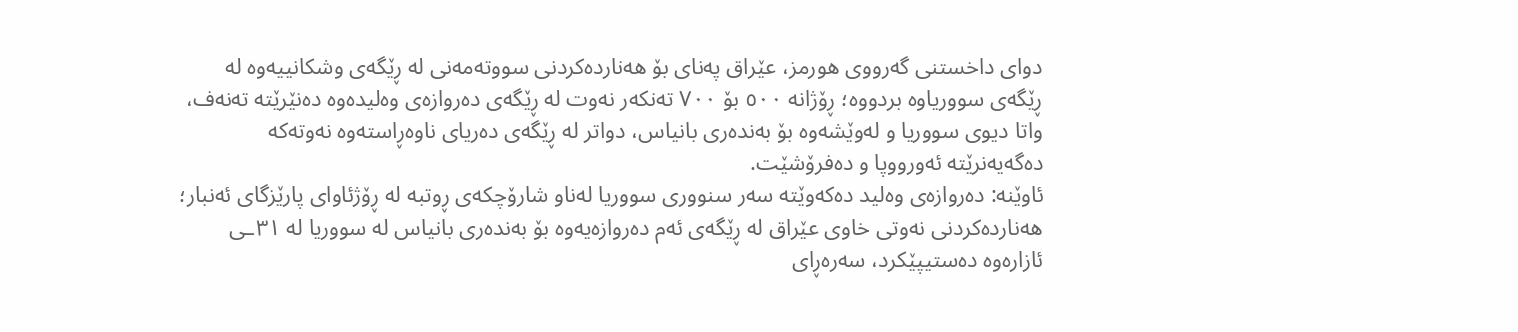دواى داخستنى گەرووى هورمز، عێراق پەنای بۆ هەناردەکردنی سووتەمەنی لە ڕێگەی وشکانییەوە لە ڕێگەی سووریاوە بردووە؛ ڕۆژانە ٥٠٠ بۆ ٧٠٠ تەنکەر نەوت لە ڕێگەى دەروازەى وەلیدەوە دەنێرێتە تەنەف، واتا دیوی سووریا و لەوێشەوە بۆ بەندەرى بانیاس، دواتر لە ڕێگەى دەریای ناوەڕاستەوە نەوتەکە دەگەیەنرێتە ئەورووپا و دەفرۆشێت.
ئاوێنە: دەروازەی وەلید دەکەوێتە سەر سنووری سووریا لەناو شارۆچکەى ڕوتبە لە ڕۆژئاوای پارێزگای ئەنبار؛ هەناردەکردنی نەوتی خاوی عێراق لە ڕێگەی ئەم دەروازەیەوە بۆ بەندەری بانیاس لە سووریا لە ٣١ـی ئازارەوە دەستیپێکرد، سەرەڕای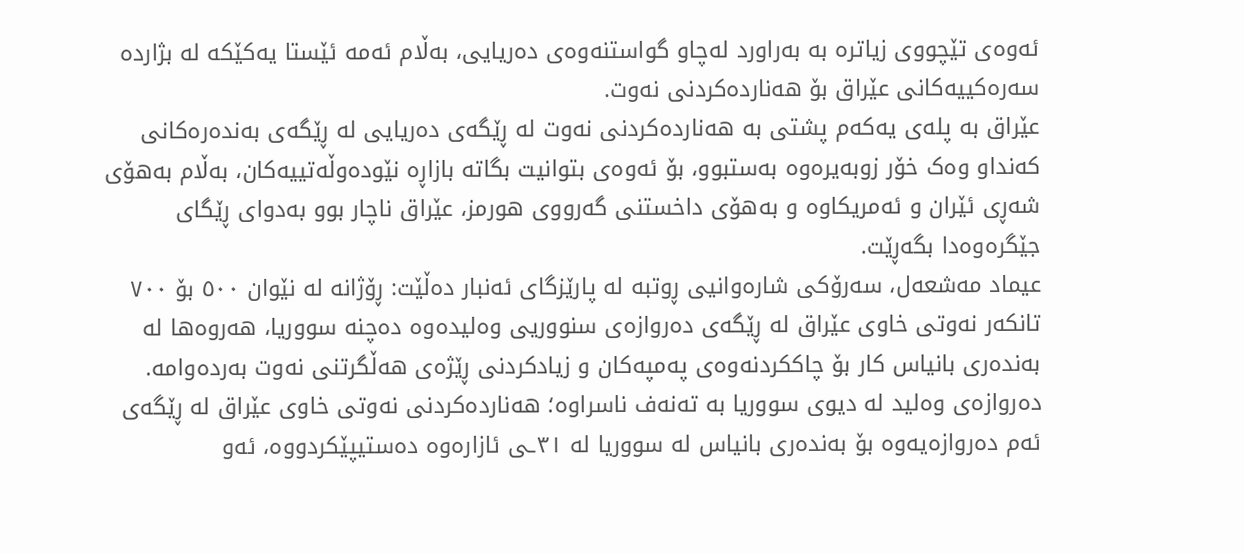ئەوەی تێچووی زیاترە بە بەراورد لەچاو گواستنەوەی دەریایی، بەڵام ئەمە ئێستا یەکێکە لە بژاردە سەرەکییەکانى عێراق بۆ هەناردەکردنى نەوت.
عێراق بە پلەی یەکەم پشتی بە هەناردەکردنی نەوت لە ڕێگەى دەریایی لە ڕێگەی بەندەرەکانی کەنداو وەک خۆر زوبەیرەوە بەستبوو، بۆ ئەوەی بتوانیت بگاتە بازاڕە نێودەوڵەتییەکان، بەڵام بەهۆى شەڕى ئێران و ئەمریکاوە و بەهۆى داخستنى گەرووى هورمز، عێراق ناچار بوو بەدوای ڕێگای جێگرەوەدا بگەڕێت.
عیماد مەشعەل، سەرۆکی شارەوانیی ڕوتبە لە پارێزگای ئەنبار دەڵێت: ڕۆژانە لە نێوان ٥٠٠ بۆ ٧٠٠ تانکەر نەوتی خاوی عێراق لە ڕێگەی دەروازەی سنووریی وەلیدەوە دەچنە سووریا، هەروەها لە بەندەری بانیاس کار بۆ چاککردنەوەی پەمپەکان و زیادکردنی ڕێژەی هەڵگرتنی نەوت بەردەوامە.
دەروازەی وەلید لە دیوى سووریا بە تەنەف ناسراوە؛ هەناردەکردنی نەوتی خاوی عێراق لە ڕێگەی ئەم دەروازەیەوە بۆ بەندەری بانیاس لە سووریا لە ٣١ـی ئازارەوە دەستیپێکردووە، ئەو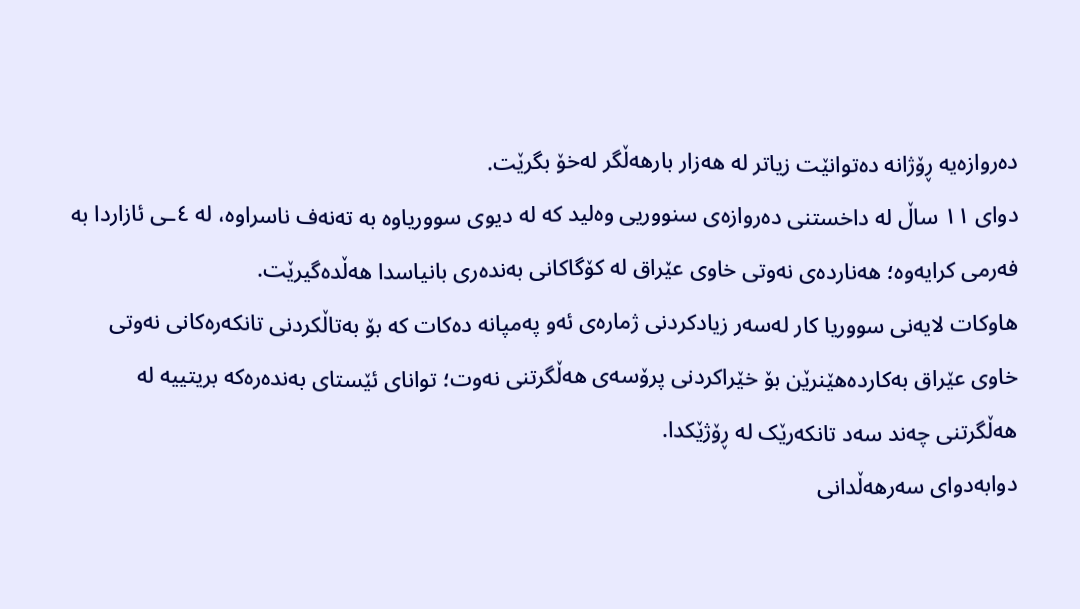دەروازەیە ڕۆژانە دەتوانێت زیاتر لە هەزار بارهەڵگر لەخۆ بگرێت.
دوای ١١ ساڵ لە داخستنی دەروازەی سنووریی وەلید کە لە دیوی سووریاوە بە تەنەف ناسراوە، لە ٤ـی ئازاردا بە فەرمی کرایەوە؛ هەناردەی نەوتی خاوی عێراق لە کۆگاکانی بەندەری بانیاسدا هەڵدەگیرێت.
هاوکات لایەنی سووریا کار لەسەر زیادکردنی ژمارەی ئەو پەمپانە دەکات کە بۆ بەتاڵکردنى تانکەرەکانی نەوتی خاوی عێراق بەکاردەهێنرێن بۆ خێراکردنی پرۆسەی هەڵگرتنی نەوت؛ توانای ئێستای بەندەرەکە بریتییە لە هەڵگرتنی چەند سەد تانکەرێک لە ڕۆژێکدا.
دوابەدوای سەرهەڵدانی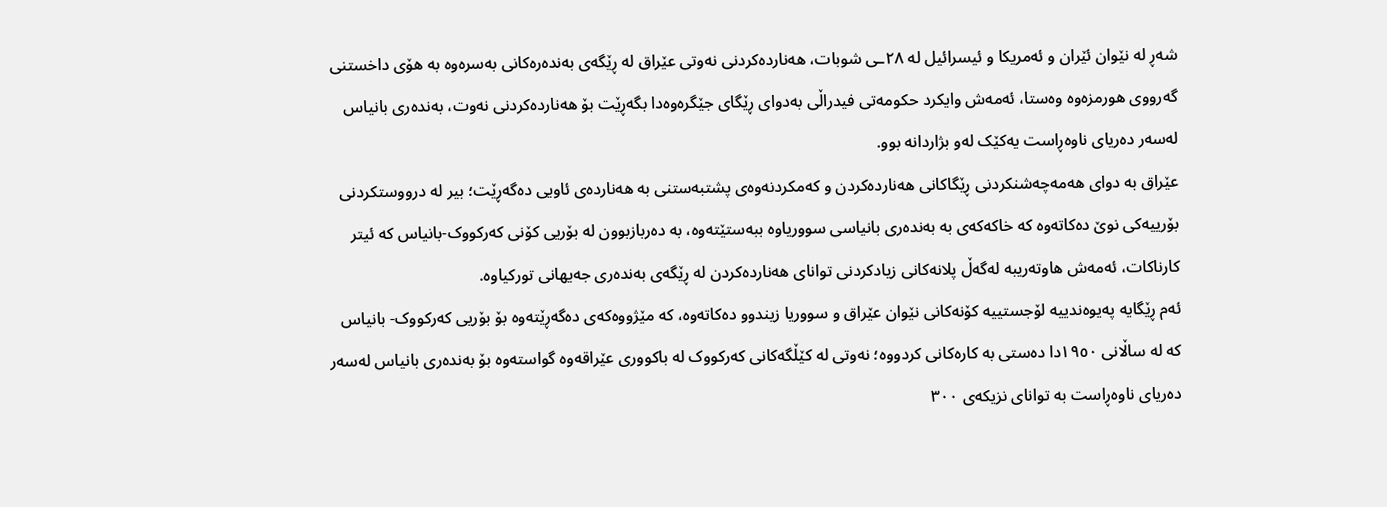شەڕ لە نێوان ئێران و ئەمریکا و ئیسرائیل لە ٢٨ـی شوبات، هەناردەکردنی نەوتی عێراق لە ڕێگەی بەندەرەکانی بەسرەوە بە هۆی داخستنی گەرووی هورمزەوە وەستا، ئەمەش وایکرد حکومەتی فیدراڵی بەدوای ڕێگای جێگرەوەدا بگەڕێت بۆ هەناردەکردنی نەوت، بەندەری بانیاس لەسەر دەریای ناوەڕاست یەکێک لەو بژاردانە بوو.
عێراق بە دوای هەمەچەشنکردنی ڕێگاکانی هەناردەکردن و کەمکردنەوەی پشتبەستنی بە هەناردەى ئاویی دەگەڕێت؛ بیر لە درووستکردنی بۆرییەکی نوێ دەکاتەوە کە خاکەکەی بە بەندەری بانیاسی سووریاوە ببەستێتەوە، بە دەربازبوون لە بۆریی کۆنی کەرکووک-بانیاس کە ئیتر کارناکات، ئەمەش هاوتەریبە لەگەڵ پلانەکانی زیادکردنی توانای هەناردەکردن لە ڕێگەی بەندەری جەیهانی تورکیاوە.
ئەم ڕێگایە پەیوەندییە لۆجستییە کۆنەکانی نێوان عێراق و سووریا زیندوو دەکاتەوە، کە مێژووەکەی دەگەڕێتەوە بۆ بۆریی کەرکووک- بانیاس کە لە ساڵانی ١٩٥٠دا دەستی بە کارەکانی کردووە؛ نەوتی لە کێڵگەکانی کەرکووک لە باکووری عێراقەوە گواستەوە بۆ بەندەری بانیاس لەسەر دەریای ناوەڕاست بە توانای نزیکەی ٣٠٠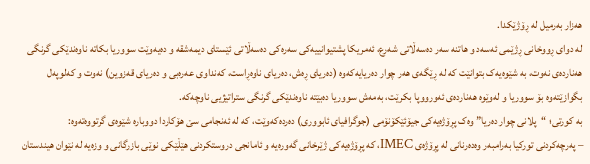هەزار بەرمیل لە ڕۆژێکدا.
لە دواى ڕووخانى ڕژێمى ئەسەد و هاتنە سەر دەسەڵاتى شەرع، ئەمریکا پشتیوانییەکى سەرەکى دەسەڵاتى ئێستای دیمەشقە و دەیەوێت سووریا بکاتە ناوەندێکى گرنگى هەناردەى نەوت، بە شێوەیەک بتوانێت کە لە ڕێگەى هەر چوار دەریایەکەوە (دەریای ڕەش، دەریای ناوەڕاست، کەنداوى عەرەبی و دەریای قەزوین) نەوت و کەلوپەل بگوازێتەوە بۆ سووریا و لەوێوە هەناردەى ئەورووپا بکرێت، بەمەش سووریا دەبێتە ناوەندێکى گرنگى ستراتیژیی ناوچەکە.
بە کورتی؛ “پلانی چوار دەریا” وەک پڕۆژەیەکی جیۆئێکۆنۆمی (جوگرافیای ئابووری) دەردەکەوێت، کە لە ئەنجامی سێ هۆکاردا دووبارە شێوەی گرتووەتەوە:
– پەرچەکردنی تورکیا بەرامبەر وەدەرنانی لە پڕۆژەی IMEC، کە پڕۆژەیەکی ژێرخانی گەورەیە و ئامانجی دروستکردنی هێڵێکی نوێی بازرگانی و وزەیە لە نێوان هیندستان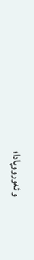و ئەورووپادا؛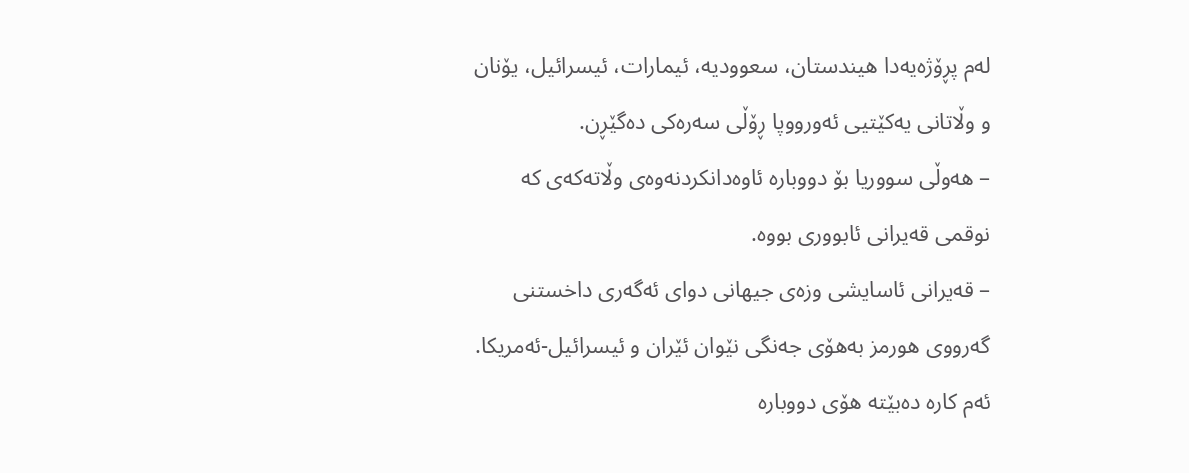لەم پڕۆژەیەدا هیندستان، سعوودیە، ئیمارات، ئیسرائیل، یۆنان و وڵاتانی یەکێتیی ئەورووپا ڕۆڵی سەرەکی دەگێڕن.
– هەوڵی سووریا بۆ دووبارە ئاوەدانکردنەوەی وڵاتەکەی کە نوقمی قەیرانی ئابووری بووە.
– قەیرانی ئاسایشی وزەی جیهانی دوای ئەگەری داخستنی گەرووی هورمز بەهۆی جەنگی نێوان ئێران و ئیسرائیل-ئەمریکا.
ئەم کارە دەبێتە هۆى دووبارە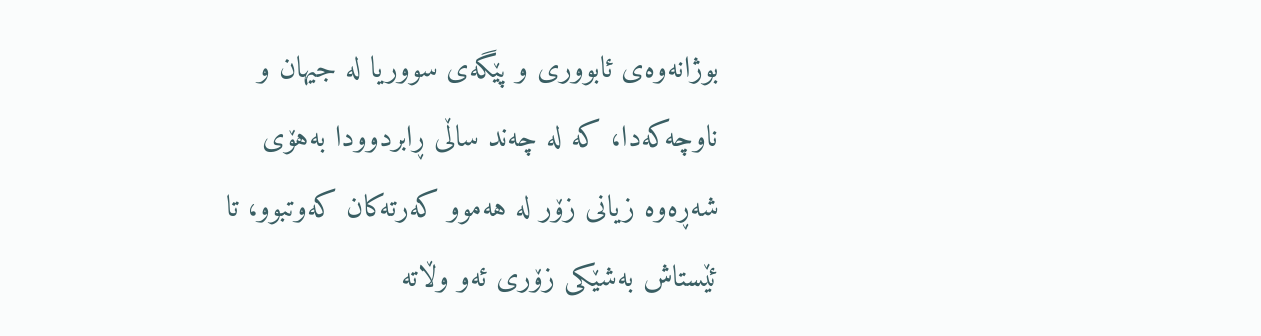بوژانەوەى ئابوورى و پێگەى سووریا لە جیهان و ناوچەکەدا، کە لە چەند ساڵی ڕابردوودا بەهۆى شەڕەوە زیانی زۆر لە هەموو کەرتەکان کەوتبوو، تا ئێستاش بەشێکى زۆرى ئەو وڵاتە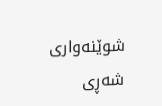شوێنەوارى شەڕى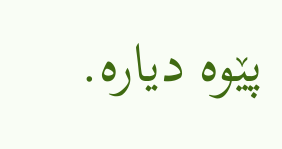پێوە دیارە.